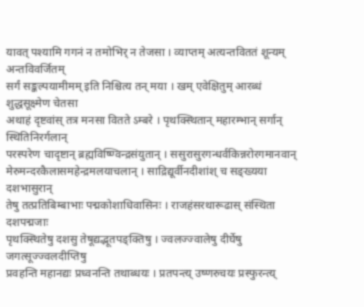यावत् पश्यामि गगनं न तमोभिर् न तेजसा । व्याप्तम् अत्यन्तविततं शून्यम् अन्तविवर्जितम्
सर्गं सङ्कल्पयामीमम् इति निश्चित्य तन् मया । खम् एवेक्षितुम् आरब्धं शुद्धसूक्ष्मेण चेतसा
अथाहं दृष्टवांस् तत्र मनसा वितते ऽम्बरे । पृथक्स्थितान् महारम्भान् सर्गान् स्थितिनिरर्गलान्
परस्परेण चादृष्टान् ब्रह्मविष्ण्विन्द्रसंयुतान् । ससुरासुरगन्धर्वकिन्नरोरगमानवान्
मेरुमन्दरकैलासमहेन्द्रमलयाचलान् । साद्रिद्यूर्वीनदीशांश् च सङ्ख्यया दशभासुरान्
तेषु तत्प्रतिबिम्बाभाः पद्मकोशाधिवासिनः । राजहंसरथारूढास् संस्थिता दशपद्मजाः
पृथक्स्थितेषु दशसु तेषूद्यद्भूतपङ्क्तिषु । ज्वलज्ज्वालेषु दीर्घेषु जगत्सूज्ज्वलदीप्तिषु
प्रवहन्ति महानद्यः प्रध्वनन्ति तथाब्धयः । प्रतपन्त्य् उष्णरुचयः प्रस्फुरन्त्य्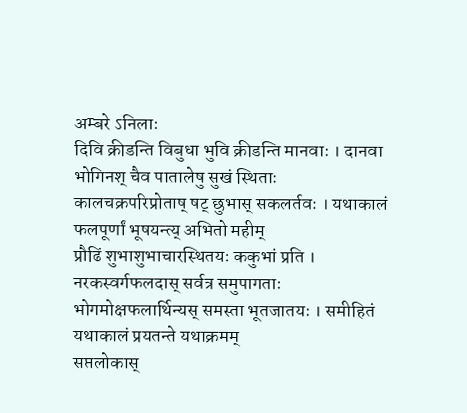अम्बरे ऽनिलाः
दिवि क्रीडन्ति विबुधा भुवि क्रीडन्ति मानवाः । दानवा भोगिनश् चैव पातालेषु सुखं स्थिताः
कालचक्रपरिप्रोताष् षट् छुभास् सकलर्तवः । यथाकालं फलपूर्णां भूषयन्त्य् अभितो महीम्
प्रौढिं शुभाशुभाचारस्थितयः ककुभां प्रति । नरकस्वर्गफलदास् सर्वत्र समुपागताः
भोगमोक्षफलार्थिन्यस् समस्ता भूतजातयः । समीहितं यथाकालं प्रयतन्ते यथाक्रमम्
सप्तलोकास्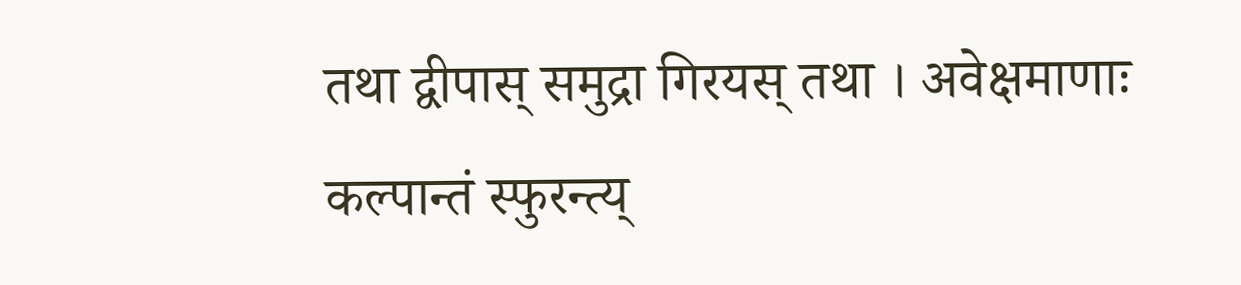तथा द्वीपास् समुद्रा गिरयस् तथा । अवेक्षमाणाः कल्पान्तं स्फुरन्त्य्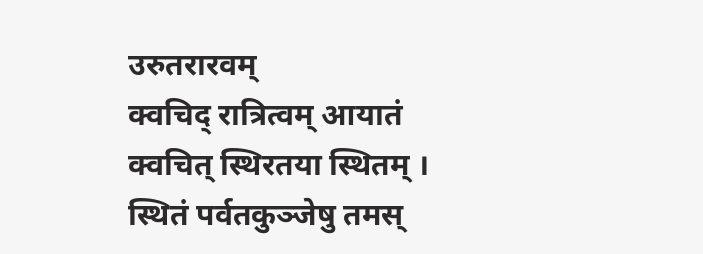उरुतरारवम्
क्वचिद् रात्रित्वम् आयातं क्वचित् स्थिरतया स्थितम् । स्थितं पर्वतकुञ्जेषु तमस्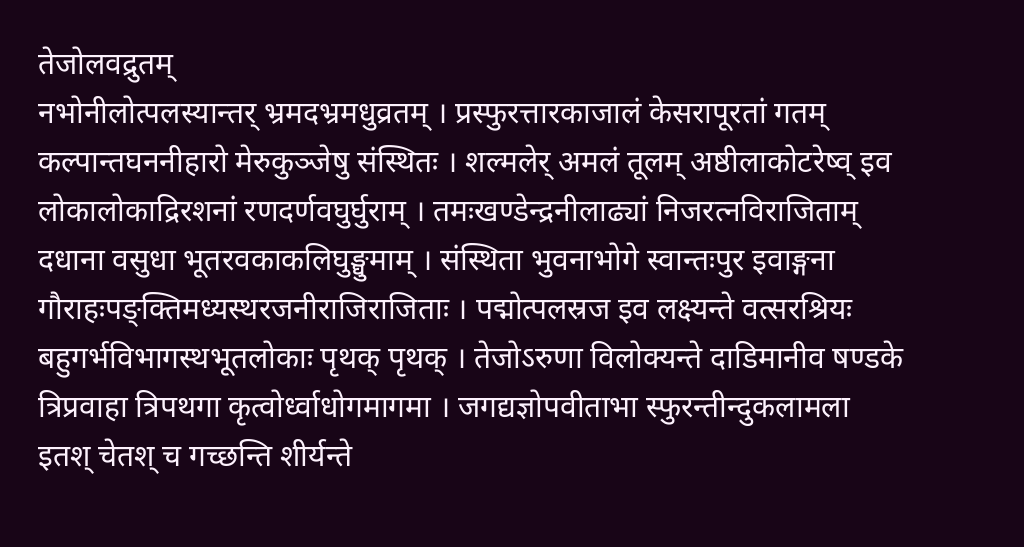तेजोलवद्रुतम्
नभोनीलोत्पलस्यान्तर् भ्रमदभ्रमधुव्रतम् । प्रस्फुरत्तारकाजालं केसरापूरतां गतम्
कल्पान्तघननीहारो मेरुकुञ्जेषु संस्थितः । शल्मलेर् अमलं तूलम् अष्ठीलाकोटरेष्व् इव
लोकालोकाद्रिरशनां रणदर्णवघुर्घुराम् । तमःखण्डेन्द्रनीलाढ्यां निजरत्नविराजिताम्
दधाना वसुधा भूतरवकाकलिघुङ्घुमाम् । संस्थिता भुवनाभोगे स्वान्तःपुर इवाङ्गना
गौराहःपङ्क्तिमध्यस्थरजनीराजिराजिताः । पद्मोत्पलस्रज इव लक्ष्यन्ते वत्सरश्रियः
बहुगर्भविभागस्थभूतलोकाः पृथक् पृथक् । तेजोऽरुणा विलोक्यन्ते दाडिमानीव षण्डके
त्रिप्रवाहा त्रिपथगा कृत्वोर्ध्वाधोगमागमा । जगद्यज्ञोपवीताभा स्फुरन्तीन्दुकलामला
इतश् चेतश् च गच्छन्ति शीर्यन्ते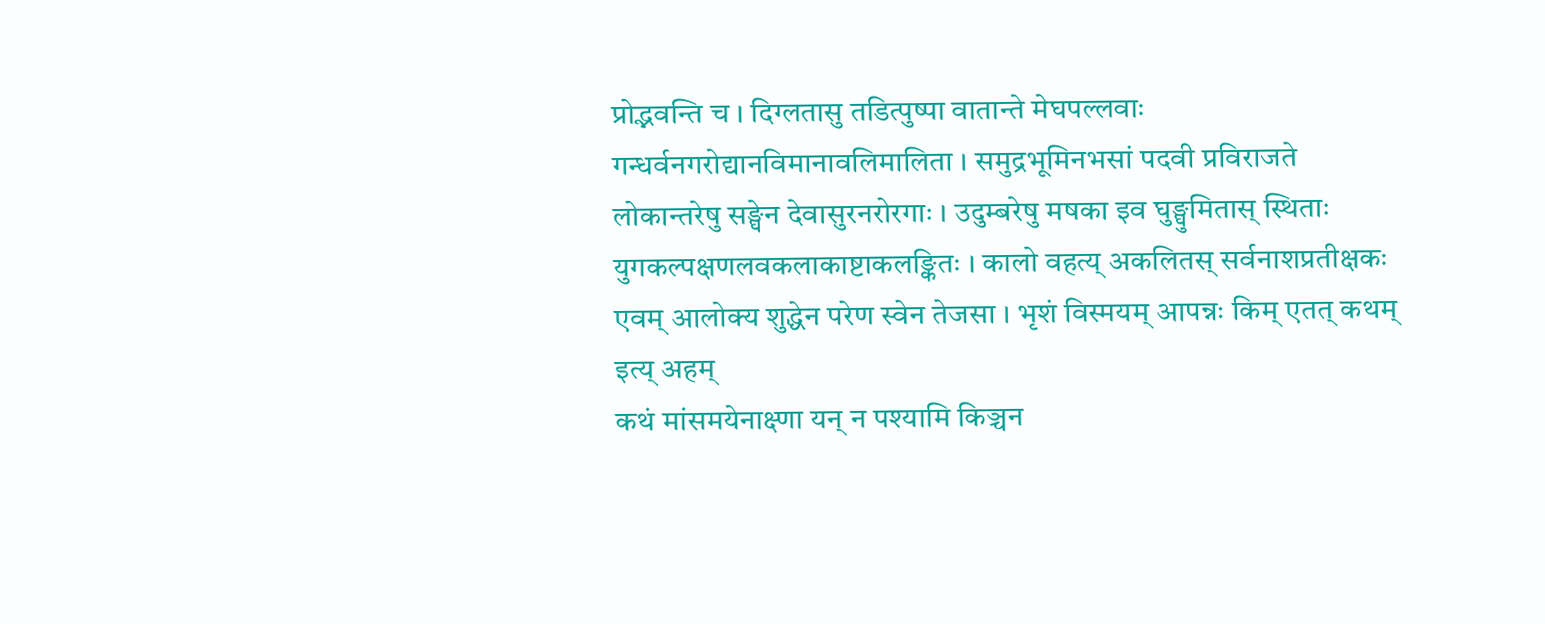प्रोद्भवन्ति च । दिग्लतासु तडित्पुष्पा वातान्ते मेघपल्लवाः
गन्धर्वनगरोद्यानविमानावलिमालिता । समुद्रभूमिनभसां पदवी प्रविराजते
लोकान्तरेषु सङ्घेन देवासुरनरोरगाः । उदुम्बरेषु मषका इव घुङ्घुमितास् स्थिताः
युगकल्पक्षणलवकलाकाष्टाकलङ्कितः । कालो वहत्य् अकलितस् सर्वनाशप्रतीक्षकः
एवम् आलोक्य शुद्धेन परेण स्वेन तेजसा । भृशं विस्मयम् आपन्नः किम् एतत् कथम् इत्य् अहम्
कथं मांसमयेनाक्ष्णा यन् न पश्यामि किञ्चन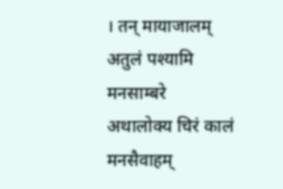। तन् मायाजालम् अतुलं पश्यामि मनसाम्बरे
अथालोक्य चिरं कालं मनसैवाहम्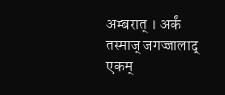अम्बरात् । अर्कं तस्माज् जगज्जालाद् एकम्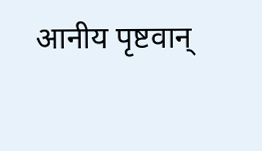आनीय पृष्टवान्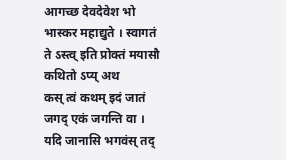आगच्छ देवदेवेश भो भास्कर महाद्युते । स्वागतं ते ऽस्त्व् इति प्रोक्तं मयासौ कथितो ऽप्य् अथ
कस् त्वं कथम् इदं जातं जगद् एकं जगन्ति वा । यदि जानासि भगवंस् तद्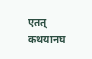एतत् कथयानघ